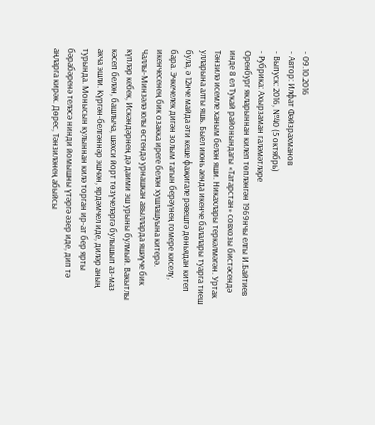- 09.10.2016
- Автор: Илфат Фәйзрахманов
- Выпуск: 2016, №40 (5 октябрь)
- Рубрика: Ахырзаман галәмәтләре
Оренбург якларыннан килеп төпләнгән 1969нчы елгы И.Байтиев инде 8 ел Тукай районындагы «Татарстан» совхозы бистәсендә Тәнзилә исемле ханым белән яши. Никахлары теркәлмәгән. Уртак улларына алты яшь. Быел июнь аенда икенче балалары туарга тиеш була, ә 12нче майда әти кеше фаҗигале рәвештә дөньядан китеп бара. Эчкечелек дигән золым тагын берәүнең гомере киселү, икенчесенең бик озакка иреге белән хушлашуына китерә.
Чаллы-Минзәлә юлы өстендә урнашкан авылларда яшәүче бик күпләр кебек, Искәндәрнең дә даими эш урыны булмый. Вакытлы кәсеп белән, башлыча, шәхси йорт төзүчеләргә булышып аз-маз акча эшли. Күргән-белгәннәр эшчән, ярдәмчел иде, диләр аның турында. Монысын кулыннан килә торган ир-ат бер ярты бәрабәренә теләсә нинди йомышны үтәргә әзер иде, дип тә аңларга кирәк. Дөрес, Тәнзиләнең абыйсы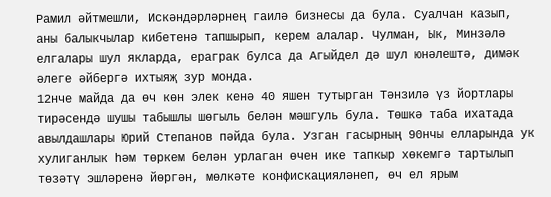Рамил әйтмешли, Искәндәрләрнең гаилә бизнесы да була. Суалчан казып, аны балыкчылар кибетенә тапшырып, керем алалар. Чулман, Ык, Минзәлә елгалары шул якларда, ераграк булса да Агыйдел дә шул юнәлештә, димәк әлеге әйбергә ихтыяҗ зур монда.
12нче майда да өч көн элек кенә 40 яшен тутырган Тәнзилә үз йортлары тирәсендә шушы табышлы шөгыль белән мәшгуль була. Төшкә таба ихатада авылдашлары Юрий Степанов пәйда була. Узган гасырның 90нчы елларында ук хулиганлык һәм төркем белән урлаган өчен ике тапкыр хөкемгә тартылып төзәтү эшләренә йөргән, мөлкәте конфискацияләнеп, өч ел ярым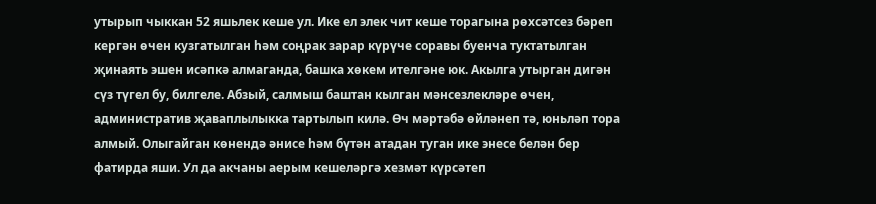утырып чыккан 52 яшьлек кеше ул. Ике ел элек чит кеше торагына рөхсәтсез бәреп кергән өчен кузгатылган һәм соңрак зарар күрүче соравы буенча туктатылган җинаять эшен исәпкә алмаганда, башка хөкем ителгәне юк. Акылга утырган дигән сүз түгел бу, билгеле. Абзый, салмыш баштан кылган мәнсезлекләре өчен, административ җаваплылыкка тартылып килә. Өч мәртәбә өйләнеп тә, юньләп тора алмый. Олыгайган көнендә әнисе һәм бүтән атадан туган ике энесе белән бер фатирда яши. Ул да акчаны аерым кешеләргә хезмәт күрсәтеп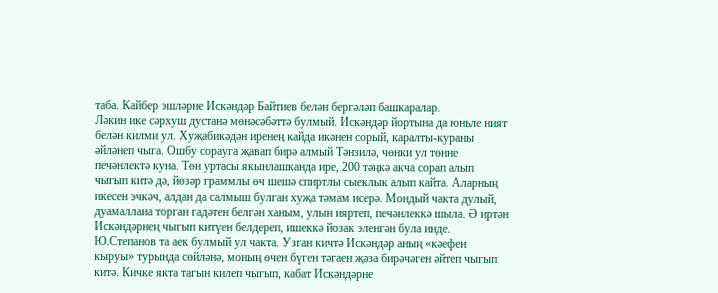таба. Кайбер эшләрне Искәндәр Байтиев белән бергәләп башкаралар.
Ләкин ике сәрхуш дустанә мөнәсәбәттә булмый. Искәндәр йортына да юньле ният белән килми ул. Хуҗабикәдән иренең кайда икәнен сорый, каралты-кураны әйләнеп чыга. Ошбу сорауга җавап бирә алмый Тәнзилә, чөнки ул төнне печәнлектә куна. Төн уртасы якынлашканда ире, 200 тәңкә акча сорап алып чыгып китә дә, йөзәр граммлы өч шешә спиртлы сыеклык алып кайта. Аларның икесен эчкәч, алдан да салмыш булган хуҗа тәмам исерә. Мондый чакта дулый, дуамаллана торган гадәтен белгән ханым, улын ияртеп, печәнлеккә шыла. Ә иртән Искәндәрнең чыгып китүен белдереп, ишеккә йозак эленгән була инде.
Ю.Степанов та аек булмый ул чакта. Узган кичтә Искәндәр аның «кәефен кыруы» турында сөйләнә, моның өчен бүген тәгаен җәза бирәчәген әйтеп чыгып китә. Кичке якта тагын килеп чыгып, кабат Искәндәрне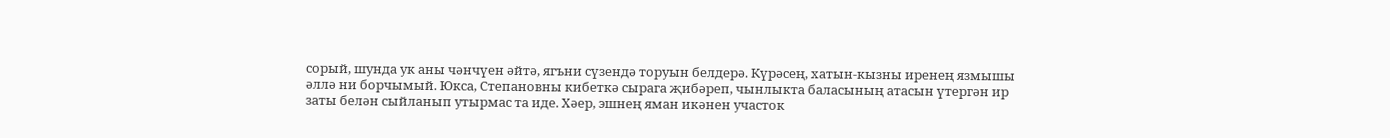сорый, шунда ук аны чәнчүен әйтә, ягъни сүзендә торуын белдерә. Күрәсең, хатын-кызны иренең язмышы әллә ни борчымый. Юкса, Степановны кибеткә сырага җибәреп, чынлыкта баласының атасын үтергән ир заты белән сыйланып утырмас та иде. Хәер, эшнең яман икәнен участок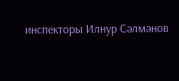инспекторы Илнур Сәлмәнов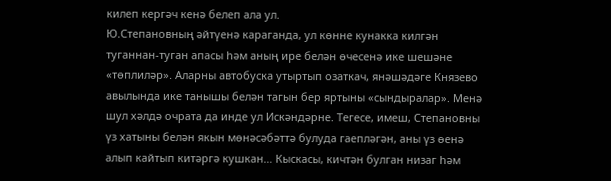килеп кергәч кенә белеп ала ул.
Ю.Степановның әйтүенә караганда, ул көнне кунакка килгән туганнан-туган апасы һәм аның ире белән өчесенә ике шешәне «төплиләр». Аларны автобуска утыртып озаткач, янәшәдәге Князево авылында ике танышы белән тагын бер яртыны «сындыралар». Менә шул хәлдә очрата да инде ул Искәндәрне. Тегесе, имеш, Степановны үз хатыны белән якын мөнәсәбәттә булуда гаепләгән, аны үз өенә алып кайтып китәргә кушкан… Кыскасы, кичтән булган низаг һәм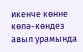икенче көнне көпә-көндез авыл урамында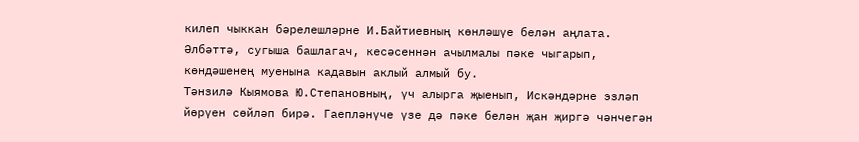килеп чыккан бәрелешләрне И.Байтиевның көнләшүе белән аңлата. Әлбәттә, сугыша башлагач, кесәсеннән ачылмалы пәке чыгарып, көндәшенең муенына кадавын аклый алмый бу.
Тәнзилә Кыямова Ю.Степановның, үч алырга җыенып, Искәндәрне эзләп йөрүен сөйләп бирә. Гаепләнүче үзе дә пәке белән җан җиргә чәнчегән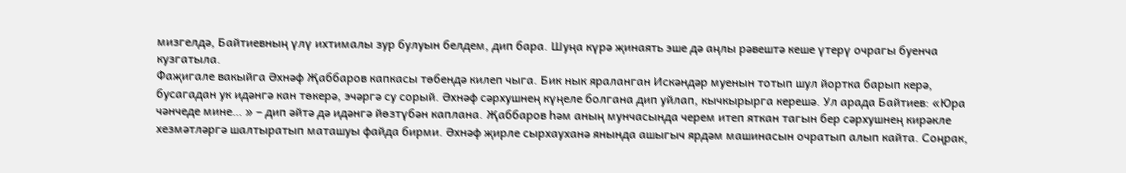мизгелдә, Байтиевның үлү ихтималы зур булуын белдем, дип бара. Шуңа күрә җинаять эше дә аңлы рәвештә кеше үтерү очрагы буенча кузгатыла.
Фаҗигале вакыйга Әхнәф Җаббаров капкасы төбендә килеп чыга. Бик нык яраланган Искәндәр муенын тотып шул йортка барып керә, бусагадан ук идәнгә кан төкерә, эчәргә су сорый. Әхнәф сәрхушнең күңеле болгана дип уйлап, кычкырырга керешә. Ул арада Байтиев: «Юра чәнчеде мине… » – дип әйтә дә идәнгә йөзтүбән каплана. Җаббаров һәм аның мунчасында черем итеп яткан тагын бер сәрхушнең кирәкле хезмәтләргә шалтыратып маташуы файда бирми. Әхнәф җирле сырхауханә янында ашыгыч ярдәм машинасын очратып алып кайта. Соңрак,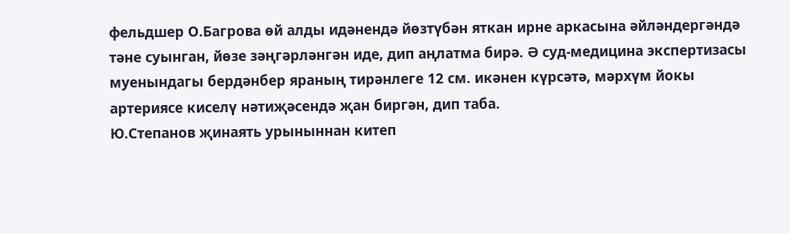фельдшер О.Багрова өй алды идәнендә йөзтүбән яткан ирне аркасына әйләндергәндә тәне суынган, йөзе зәңгәрләнгән иде, дип аңлатма бирә. Ә суд-медицина экспертизасы муенындагы бердәнбер яраның тирәнлеге 12 см. икәнен күрсәтә, мәрхүм йокы артериясе киселү нәтиҗәсендә җан биргән, дип таба.
Ю.Степанов җинаять урыныннан китеп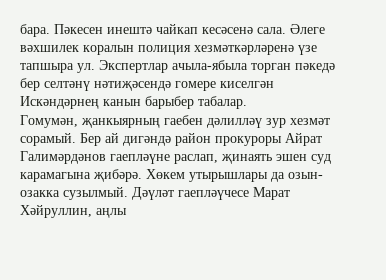бара. Пәкесен инештә чайкап кесәсенә сала. Әлеге вәхшилек коралын полиция хезмәткәрләренә үзе тапшыра ул. Экспертлар ачыла-ябыла торган пәкедә бер селтәнү нәтиҗәсендә гомере киселгән Искәндәрнең канын барыбер табалар.
Гомумән, җанкыярның гаебен дәлилләү зур хезмәт сорамый. Бер ай дигәндә район прокуроры Айрат Галимәрдәнов гаепләүне раслап, җинаять эшен суд карамагына җибәрә. Хөкем утырышлары да озын-озакка сузылмый. Дәүләт гаепләүчесе Марат Хәйруллин, аңлы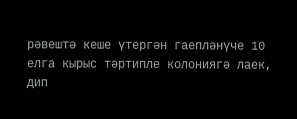рәвештә кеше үтергән гаепләнүче 10 елга кырыс тәртипле колониягә лаек, дип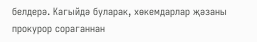белдерә. Кагыйдә буларак, хөкемдарлар җәзаны прокурор сораганнан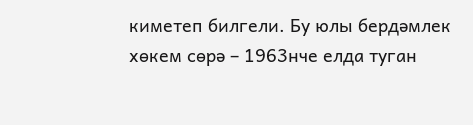киметеп билгели. Бу юлы бердәмлек хөкем сөрә – 1963нче елда туган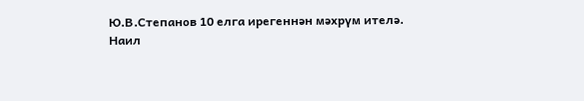Ю.В.Степанов 10 елга ирегеннән мәхрүм ителә.
Наил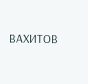ВАХИТОВ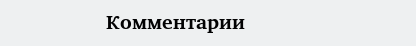Комментарии